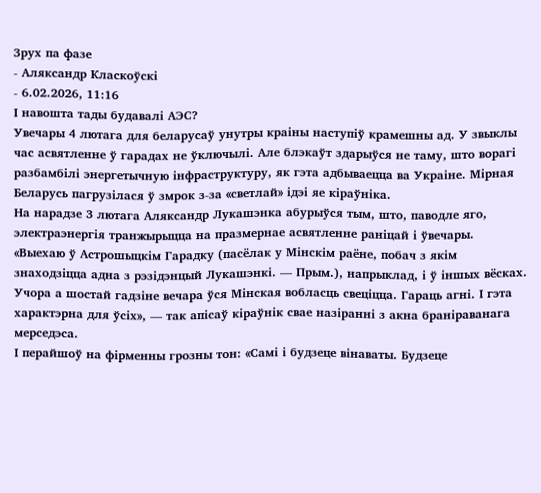Зрух па фазе
- Аляксандр Класкоўскі
- 6.02.2026, 11:16
І навошта тады будавалі АЭС?
Увечары 4 лютага для беларусаў унутры краіны наступіў крамешны ад. У звыклы час асвятленне ў гарадах не ўключылі. Але блэкаўт здарыўся не таму, што ворагі разбамбілі энергетычную інфраструктуру, як гэта адбываецца ва Украіне. Мірная Беларусь пагрузілася ў змрок з-за «светлай» ідэі яе кіраўніка.
На нарадзе 3 лютага Аляксандр Лукашэнка абурыўся тым, што, паводле яго, электраэнергія транжырыцца на празмернае асвятленне раніцай і ўвечары.
«Выехаю ў Астрошыцкім Гарадку (пасёлак у Мінскім раёне, побач з якім знаходзіцца адна з рэзідэнцый Лукашэнкі. — Прым.), напрыклад, і ў іншых вёсках. Учора а шостай гадзіне вечара ўся Мінская вобласць свеціцца. Гараць агні. І гэта характэрна для ўсіх», — так апісаў кіраўнік свае назіранні з акна браніраванага мерседэса.
І перайшоў на фірменны грозны тон: «Самі і будзеце вінаваты. Будзеце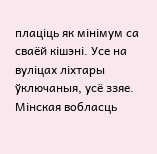плаціць як мінімум са сваёй кішэні. Усе на вуліцах ліхтары ўключаныя, усё ззяе. Мінская вобласць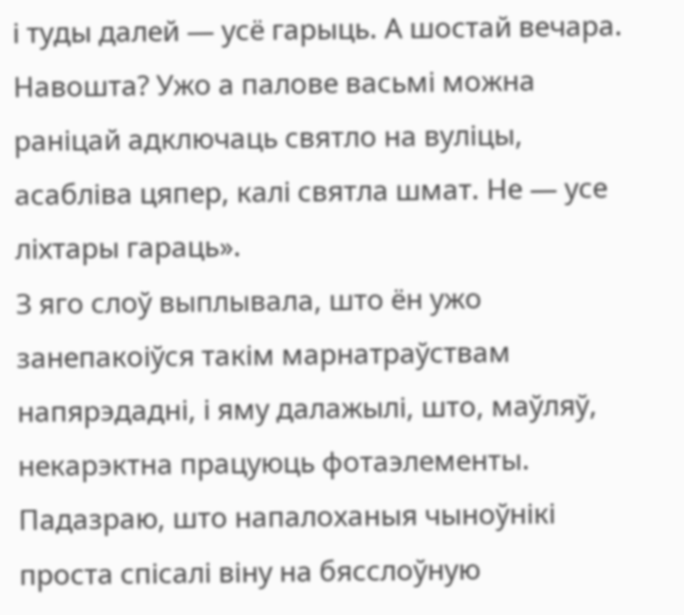і туды далей — усё гарыць. А шостай вечара. Навошта? Ужо а палове васьмі можна раніцай адключаць святло на вуліцы, асабліва цяпер, калі святла шмат. Не — усе ліхтары гараць».
З яго слоў выплывала, што ён ужо занепакоіўся такім марнатраўствам напярэдадні, і яму далажылі, што, маўляў, некарэктна працуюць фотаэлементы. Падазраю, што напалоханыя чыноўнікі проста спісалі віну на бясслоўную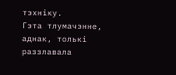тэхніку.
Гэта тлумачэнне, аднак, толькі раззлавала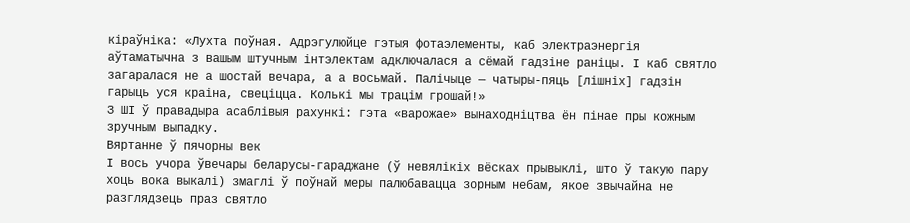кіраўніка: «Лухта поўная. Адрэгулюйце гэтыя фотаэлементы, каб электраэнергія аўтаматычна з вашым штучным інтэлектам адключалася а сёмай гадзіне раніцы. І каб святло загаралася не а шостай вечара, а а восьмай. Палічыце — чатыры-пяць [лішніх] гадзін гарыць уся краіна, свеціцца. Колькі мы трацім грошай!»
З ШІ ў правадыра асаблівыя рахункі: гэта «варожае» вынаходніцтва ён пінае пры кожным зручным выпадку.
Вяртанне ў пячорны век
І вось учора ўвечары беларусы-гараджане (ў невялікіх вёсках прывыклі, што ў такую пару хоць вока выкалі) змаглі ў поўнай меры палюбавацца зорным небам, якое звычайна не разглядзець праз святло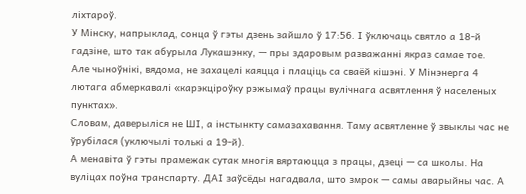ліхтароў.
У Мінску, напрыклад, сонца ў гэты дзень зайшло ў 17:56. І ўключаць святло а 18-й гадзіне, што так абурыла Лукашэнку, — пры здаровым разважанні якраз самае тое.
Але чыноўнікі, вядома, не захацелі каяцца і плаціць са сваёй кішэні. У Мінэнерга 4 лютага абмеркавалі «карэкціроўку рэжымаў працы вулічнага асвятлення ў населеных пунктах».
Словам, даверыліся не ШІ, а інстынкту самазахавання. Таму асвятленне ў звыклы час не ўрубілася (уключылі толькі а 19-й).
А менавіта ў гэты прамежак сутак многія вяртаюцца з працы, дзеці — са школы. На вуліцах поўна транспарту. ДАІ заўсёды нагадвала, што змрок — самы аварыйны час. А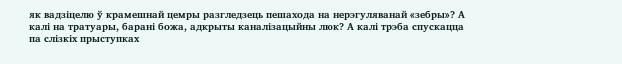як вадзіцелю ў крамешнай цемры разгледзець пешахода на нерэгуляванай «зебры»? А калі на тратуары, барані божа, адкрыты каналізацыйны люк? А калі трэба спускацца па слізкіх прыступках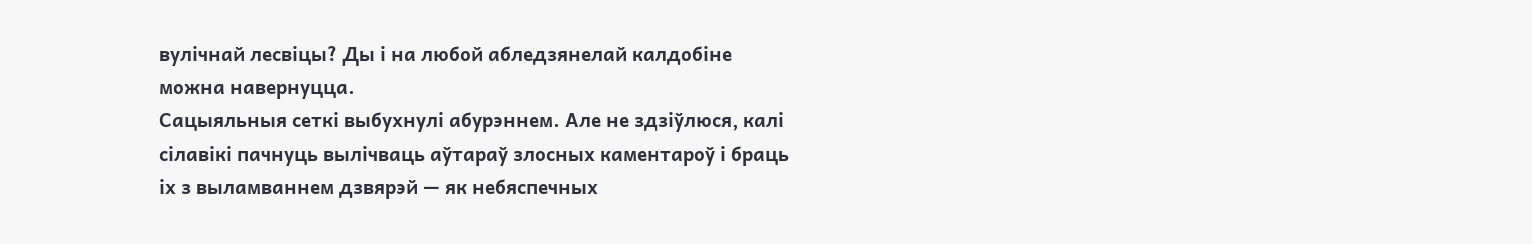вулічнай лесвіцы? Ды і на любой абледзянелай калдобіне можна навернуцца.
Сацыяльныя сеткі выбухнулі абурэннем. Але не здзіўлюся, калі сілавікі пачнуць вылічваць аўтараў злосных каментароў і браць іх з выламваннем дзвярэй — як небяспечных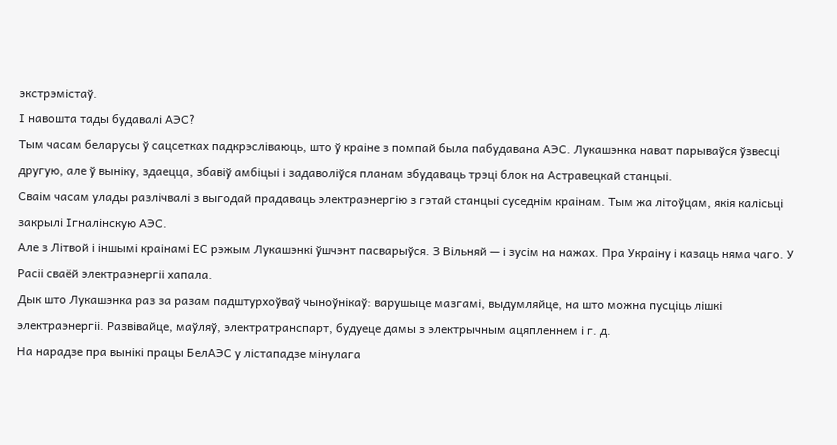экстрэмістаў.
І навошта тады будавалі АЭС?
Тым часам беларусы ў сацсетках падкрэсліваюць, што ў краіне з помпай была пабудавана АЭС. Лукашэнка нават парываўся ўзвесці другую, але ў выніку, здаецца, збавіў амбіцыі і задаволіўся планам збудаваць трэці блок на Астравецкай станцыі.
Сваім часам улады разлічвалі з выгодай прадаваць электраэнергію з гэтай станцыі суседнім краінам. Тым жа літоўцам, якія калісьці закрылі Ігналінскую АЭС.
Але з Літвой і іншымі краінамі ЕС рэжым Лукашэнкі ўшчэнт пасварыўся. З Вільняй — і зусім на нажах. Пра Украіну і казаць няма чаго. У Расіі сваёй электраэнергіі хапала.
Дык што Лукашэнка раз за разам падштурхоўваў чыноўнікаў: варушыце мазгамі, выдумляйце, на што можна пусціць лішкі электраэнергіі. Развівайце, маўляў, электратранспарт, будуеце дамы з электрычным ацяпленнем і г. д.
На нарадзе пра вынікі працы БелАЭС у лістападзе мінулага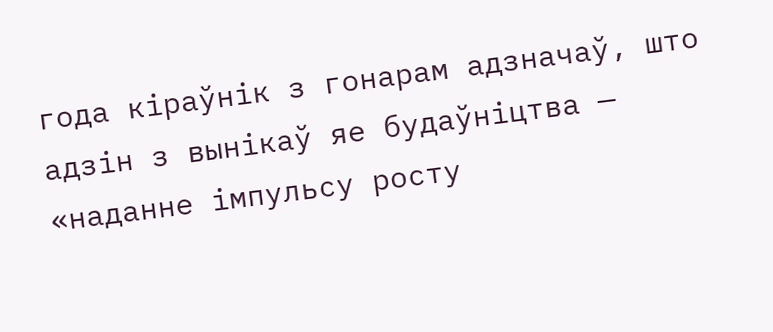года кіраўнік з гонарам адзначаў, што адзін з вынікаў яе будаўніцтва — «наданне імпульсу росту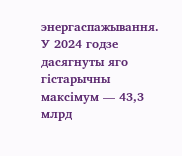энергаспажывання. У 2024 годзе дасягнуты яго гістарычны максімум — 43,3 млрд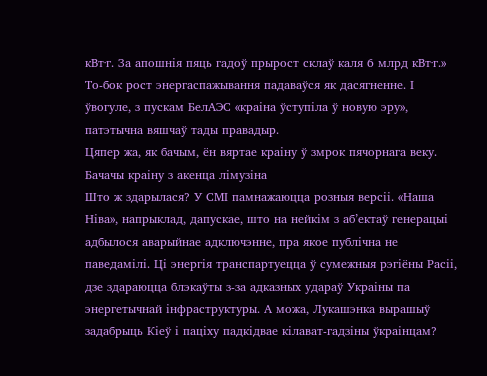кВт·г. За апошнія пяць гадоў прырост склаў каля 6 млрд кВт·г.»
То-бок рост энергаспажывання падаваўся як дасягненне. І ўвогуле, з пускам БелАЭС «краіна ўступіла ў новую эру», патэтычна вяшчаў тады правадыр.
Цяпер жа, як бачым, ён вяртае краіну ў змрок пячорнага веку.
Бачачы краіну з акенца лімузіна
Што ж здарылася? У СМІ памнажаюцца розныя версіі. «Наша Ніва», напрыклад, дапускае, што на нейкім з аб’ектаў генерацыі адбылося аварыйнае адключэнне, пра якое публічна не паведамілі. Ці энергія транспартуецца ў сумежныя рэгіёны Расіі, дзе здараюцца блэкаўты з-за адказных удараў Украіны па энергетычнай інфраструктуры. А можа, Лукашэнка вырашыў задабрыць Кіеў і паціху падкідвае кілават-гадзіны ўкраінцам?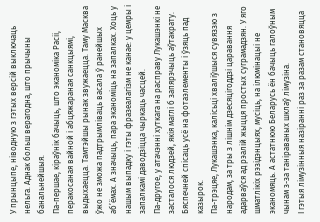У прынцыпе, ніводную з гэтых версій выключаць нельга. Аднак больш верагодна, што прычыны банальнейшыя.
Па-першае, кіраўнік бачыць, што эканоміка Расіі, перакосаная вайной і абцяжараная санкцыямі, выдыхаецца. Тамтэйшы рынак звужаецца. Таму Масква ўжо не зможа падтрымліваць васала ў ранейшых аб’ёмах. А значыць, пара эканоміць на запалках. Хоць у нашым выпадку і гэты фразеалагізм не канае: у цемры і запалкамі даводзіцца чыркаць часцей.
Па-другое, у атачэнні хуткага на расправу Лукашэнкі не засталося людзей, якія маглі б запярэчыць аўтакрату. Бяспечней спісаць усё на фотаэлементы і ўзяць пад казырок.
Па-трэцяе, Лукашэнка, калісьці хваліўшыся сувяззю з народам, за тры з лішнім дзесяцігоддзі царавання адарваўся ад рэалій жыцця простых суграмадзян. У яго шматлікіх рэзідэнцыях, мусіць, на ілюмінацыі не эканомяць. А астатнюю Беларусь ён бачыць галоўным чынам з-за таніраваных шклаў лімузіна.
І гэтыя лімузінныя назіранні раз за разам становяцца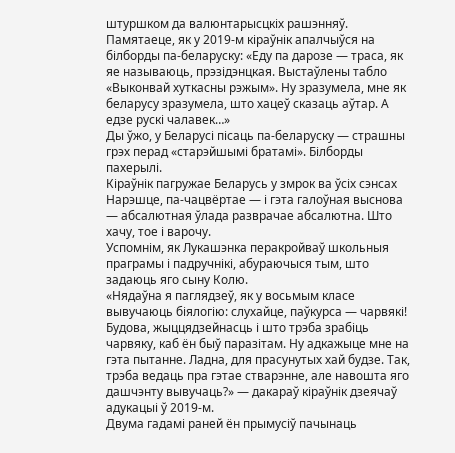штуршком да валюнтарысцкіх рашэнняў. Памятаеце, як у 2019-м кіраўнік апалчыўся на білборды па-беларуску: «Еду па дарозе — траса, як яе называюць, прэзідэнцкая. Выстаўлены табло «Выконвай хуткасны рэжым». Ну зразумела, мне як беларусу зразумела, што хацеў сказаць аўтар. А едзе рускі чалавек…»
Ды ўжо, у Беларусі пісаць па-беларуску — страшны грэх перад «старэйшымі братамі». Білборды пахерылі.
Кіраўнік пагружае Беларусь у змрок ва ўсіх сэнсах
Нарэшце, па-чацвёртае — і гэта галоўная выснова — абсалютная ўлада разврачае абсалютна. Што хачу, тое і варочу.
Успомнім, як Лукашэнка перакройваў школьныя праграмы і падручнікі, абураючыся тым, што задаюць яго сыну Колю.
«Нядаўна я паглядзеў, як у восьмым класе вывучаюць біялогію: слухайце, паўкурса — чарвякі! Будова, жыццядзейнасць і што трэба зрабіць чарвяку, каб ён быў паразітам. Ну адкажыце мне на гэта пытанне. Ладна, для прасунутых хай будзе. Так, трэба ведаць пра гэтае стварэнне, але навошта яго дашчэнту вывучаць?» — дакараў кіраўнік дзеячаў адукацыі ў 2019-м.
Двума гадамі раней ён прымусіў пачынаць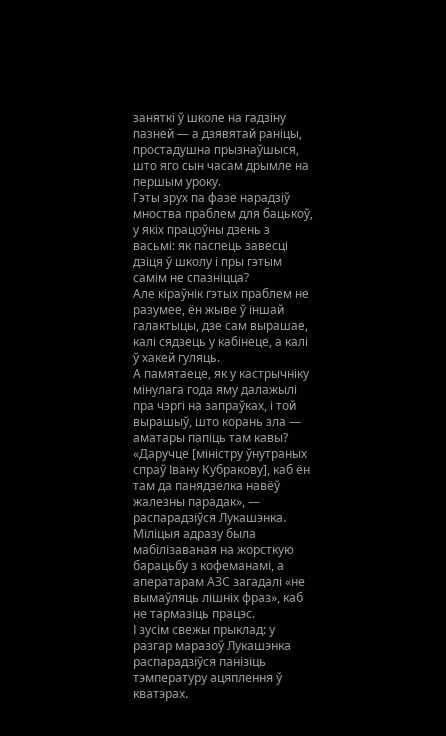заняткі ў школе на гадзіну пазней — а дзявятай раніцы, простадушна прызнаўшыся, што яго сын часам дрымле на першым уроку.
Гэты зрух па фазе нарадзіў мноства праблем для бацькоў, у якіх працоўны дзень з васьмі: як паспець завесці дзіця ў школу і пры гэтым самім не спазніцца?
Але кіраўнік гэтых праблем не разумее, ён жыве ў іншай галактыцы, дзе сам вырашае, калі сядзець у кабінеце, а калі ў хакей гуляць.
А памятаеце, як у кастрычніку мінулага года яму далажылі пра чэргі на запраўках, і той вырашыў, што корань зла — аматары папіць там кавы? «Даручце [міністру ўнутраных спраў Івану Кубракову], каб ён там да панядзелка навёў жалезны парадак», — распарадзіўся Лукашэнка. Міліцыя адразу была мабілізаваная на жорсткую барацьбу з кофеманамі, а аператарам АЗС загадалі «не вымаўляць лішніх фраз», каб не тармазіць працэс.
І зусім свежы прыклад: у разгар маразоў Лукашэнка распарадзіўся панізіць тэмпературу ацяплення ў кватэрах.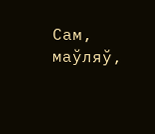Сам, маўляў,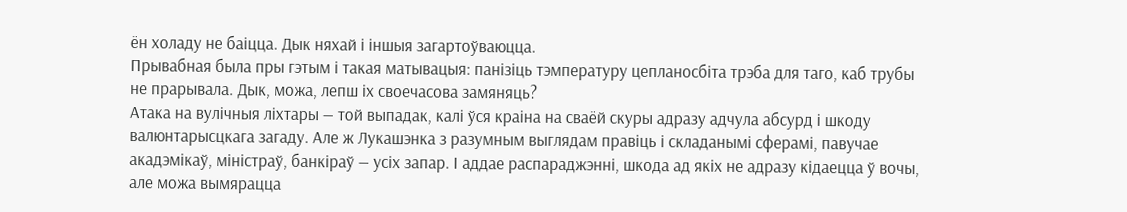ён холаду не баіцца. Дык няхай і іншыя загартоўваюцца.
Прывабная была пры гэтым і такая матывацыя: панізіць тэмпературу цепланосбіта трэба для таго, каб трубы не прарывала. Дык, можа, лепш іх своечасова замяняць?
Атака на вулічныя ліхтары — той выпадак, калі ўся краіна на сваёй скуры адразу адчула абсурд і шкоду валюнтарысцкага загаду. Але ж Лукашэнка з разумным выглядам правіць і складанымі сферамі, павучае акадэмікаў, міністраў, банкіраў — усіх запар. І аддае распараджэнні, шкода ад якіх не адразу кідаецца ў вочы, але можа вымярацца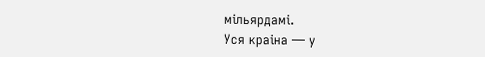мільярдамі.
Уся краіна — у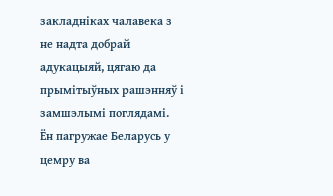закладніках чалавека з не надта добрай адукацыяй, цягаю да прымітыўных рашэнняў і замшэлымі поглядамі. Ён пагружае Беларусь у цемру ва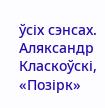ўсіх сэнсах.
Аляксандр Класкоўскі, «Позірк»